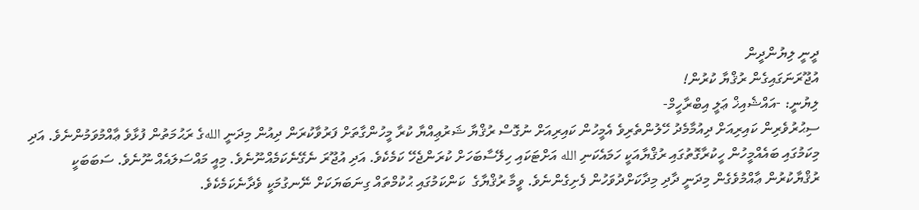ދީނީ ލިޔުންދީން
އުޖޫރަނަގައިގެން ރުޤްޔާ ކުރުން!
ލިޔުނީ: -އައްޝެއިޚް ޢަލީ އިބްރާހީމް-
ސިޙުރުވެރިން ކައިރިއަށް ދިއުމާމެދު ހޭލުންތެރިވެ އެމީހުން ކައިރިއަށް ނުގޮސް ރުޤްޔާ ޝަރުޢިއްޔާ ކުރާ މީހުންގާތަށް ފަރުވާކުރަން ދިއުން މިދަނީ اللهގެ ރަޙުމަތުން ފުޅާވެ ޢާއްމުވަމުންނެވެ. އަދި މިކަމުގައި ބައެއްމީހުން ހީކުރާގޮތުގައި ރުޤްޔާއަކީ ހަމައެކަނި الله އަށްޓަކައި ހިލޭސާބަހަށް ކުރަންޖެހޭ ކަމެކެވެ. އަދި އުޖޫރަ ނެގޭނެކަމެއްނޫނެވެ. މިއީ މައްސަލައެއް ނޫނެވެ. ސަބަބަކީ ރުޤްޔާކުރުން ޢާއްމުވެގެން މިދަނީ ދާދި މިދާކަށްދުވަހުން ފެށިގެންނެވެ. ވީމާ ރުޤްޔާގެ  ކަންކަމުގައި ޙުކުމްތައް ގިނަބަޔަކަށް ނޭނގުމަކީ ވެދާނެކަމެކެވެ.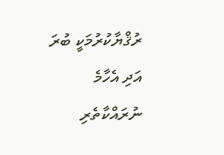ރުޤްޔާކުރުމަކީ ބުރަ އަދި އެހާމެ ނުރައްކާތެރި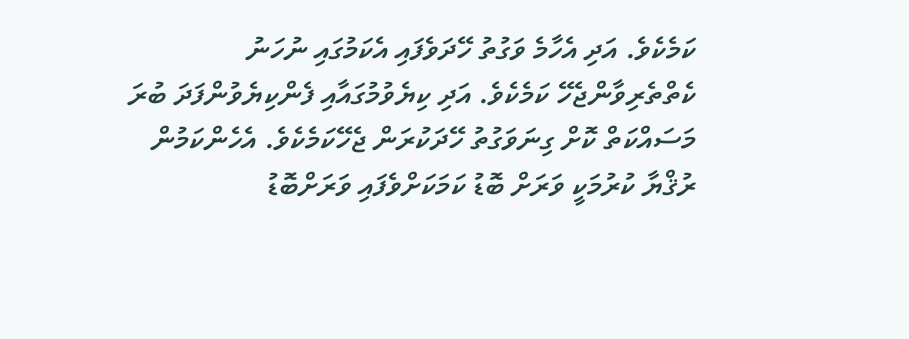ކަމެކެވެ. އަދި އެހާމެ ވަގުތު ހޭދަވެފައި އެކަމުގައި ނުހަނު ކެތްތެރިވާންޖެހޭ ކަމެކެވެ. އަދި ކިޔެވުމުގައާއި ފެންކިޔެވުންފަދަ ބުރަ މަސައްކަތް ކޮށް ގިނަވަގުތު ހޭދަކުރަން ޖެހޭކަމެކެވެ. އެހެންކަމުން ރުޤްޔާ ކުރުމަކީ ވަރަށް ބޮޑު ކަމަކަށްވެފައި ވަރަށްބޮޑު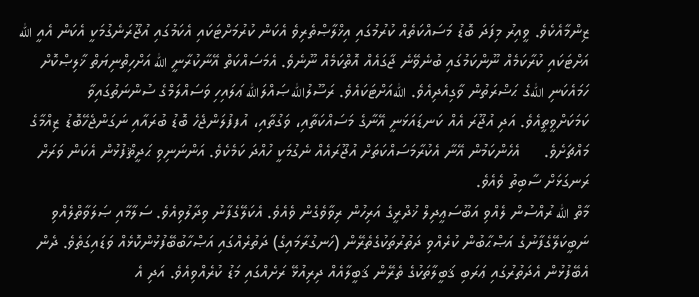ޒިންމާއެކެވެ. ވީއިރު މިފަދަ ބޮޑު މަސައްކަތެއް ކުރުމުގައި އިޚްލާޞްތެރިވެ އެކަން ކުރުމަށްޓަކައި އެކަމުގައި އުޖޫރަނެގުމަކީ އެކަން އެއީ الله އަށްޓަކައި ކުރާކަމެއް ނޫންކަމުގައި ބުނެވޭނެ ޖާގައެއް އޮތްކަމެއް ނޫނެވެ. އެމަސައްކަތް އޭނާކުރާނީ الله އަށްހިތްނިޔަތް ޚާލިޞްކޮށް ހަމައެކަނި اللهގެ ޙަޟްރަތުން ވާގިއެދިއެވެ. اللهއަށްޓަކައެވެ. ރަސޫލުالله ޞައްލަالله ޢަލައިހި ވަސައްލަމްގެ ސުންނަތުގައިވާ ކަމަކަށްވީތީއެވެ. އަދި އުޖޫރަ އެއް ކަނޑައަޅަނީ އޭނާގެ މަސައްކަތާއި، ވަގުތާއި، އުފފުލަންޖެހެ ބޮޑު ބުރައާއި ނަގަންޖެހޭބޮޑު ޒިއްމާގެ މައްޗަށެވެ.     އެހެންކަމުން އޭނާ އެކުރާމަސައްކަތަށް އުޖޫރައެއް ނެގުމަކީ ހުއްދަ ކަމެކެވެ. އަންނަނިވި ޙަދީޘްފުޅުން އެކަން ވަރަށް ރަނގަޅަށް ސާބިތު ވެއެވެ.
މާތް الله ރުއްސުން ލެއްވި އަބޫސަޢީދިލް ޚުދްރީގެ އަރިހުން ރިވާވެގެން ވެއެވެ. އެކަލޭގެފާނު ވިދާލުވިއެވެ. ސަލާމާއި ޞަލަވާތްލެއްވި ނަބީކަލޭގެފާނުގެ އަޞްޙާބުން ކުރެއްވި ދަތުރުތަކުގެތެރޭން (ހަނގުރާމައިގެ) ދަތުރެއްގައި އަޞްހާބުބޭފުޅުންކޮޅެއް ވަޑައިގަތެވެ. ދެން އެބޭފުޅުން އެދަތުރުގައި ޢަރަބި ޤަބީލާތަކުގެ ތެރޭން ޤަބީލާއެއް ދިރިއުޅޭ ރަށެއްގައި މަޑު ކުރެއްވިއެވެ. އަދި އެ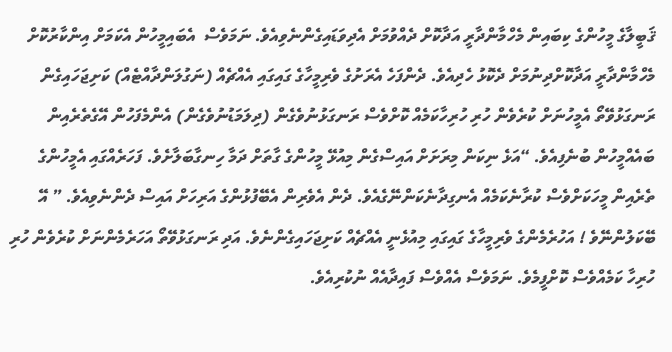ޤަބީލާގެ މީހުންގެ ކިބައިން މެހްމާންދާރީ އަދާކޮށް ދެއްވުމަށް އެދިވަޑައިގެންނެވިއެވެ. ނަމަވެސް  އެބައިމީހުން އެކަމަށް އިންކާރުކޮށް މެހްމާންދާރީ އަދާކޮށްދިނުމަށް ދެކޮޅު ހެދިއެވެ. ދެންފަހެ އެރަށުގެ ވެރިމީހާގެ ގައިގައި އެއްޗެއް (ނަގުލަންދާއްޓެއް) ކަށިޖަހައިގެން ރަނގަޅުވޭތޯ އެމީހުނަށް ކުރެވެން ހުރި ހުރިހާކަމެއް ކޮށްވެސް ރަނގަޅުނުވެގެން (ދިލަމަޑުނުވެގެން) އެންމެފަހުން އޭގެތެރެއިން ބައެއްމީހުން ބުނެފިއެވެ. “އަޅެ ނިކަން މިރަށަށް އައިސްގެން މިއުޅޭ މީހުންގެ ގާތަށް ދަމާ ހިނގާބަލާށެވެ. ފަހަރެއްގައި އެމީހުންގެ ތެރެއިން މީހަކަށްވެސް ކުރާނެކަމެއް އެނގިދާނެކަންނޭގެއެވެ. ދެން އެވެރިން އެބޭފުޅުންގެ އަރިހަށް އައިސް ދެންނެވިއެވެ. ” އޭ ބޭކަލުންނޭވެ ! އަހުރެމެންގެ ވެރިމީހާގެ ގައިގައި މިއުޅެނީ އެއްޗެއް ކަށިޖަހައިގެންނެވެ. އަދި ރަނގަޅުވޭތޯ އަހަރެމެންނަށް ކުރެވެން ހުރި ހުރިހާ ކަމެއްވެސް ކޮށްފީމެވެ. ނަމަވެސް އެއްވެސް ފައިދާއެއް ނުކުރިއެވެ.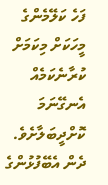ފަހެ ކަލޭމެންގެ މީހަކަށް މިކަމަށް ކުރާނެކަމެއް އެނގޭނަމަ ކޮށްދީބަލާށެވެ. ދެން އެބޭފުޅުންގެ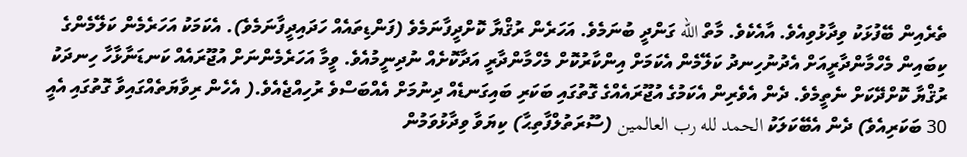ތެރެއިން ބޭފުޅަކު ވިދާޅުވިއެވެ. އާއެކެވެ. މާތް الله ގަންދީ ބުނަމެވެ. އަހަރެން ރުޤްޔާ ކޮށްދީފާނަމެވެ (ފަންޑިތައެއް ހަދައިދީފާނަމެވެ). އެކަމަކު އަހަރެމެން ކަލޭމެންގެ ކިބައިން މެހްމާންދާރީއަށް އެދުނުހިނދު ކަލޭމެން އެކަމަށް އިންކާރުކޮށް މެހްމާންދާރީ އަދާކޮށެއް ނުދިނީމުއެވެ. ވީމާ އަހަރެމެންނަށް އުޖޫރައެއް ކަނޑަނާޅާހާ ހިނދަކު ރުޤްޔާ ކޮށްދޭކަށް ނެތީމެވެ. ދެން އެވެރިން އެކަމުގެ އުޖޫރައެއްގެ ގޮތުގައި ބަކަރި ބައިގަނޑެއް ދިނުމަށް އެއްބަސްވެ ރުހިއްޖެއެވެ.( އެހެން ރިވާޔަތެއްގައިވާ ގޮތުގައި އެއީ 30 ބަކަރިއެވެ) ދެން އެބޭކަލަކު الحمد لله رب العالمين (ސޫރަތުލްފާތިޙާ) ކިޔަވާ ވިދާޅުވަމުން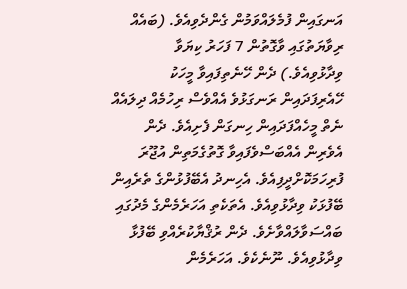އަނގައިން ފުމެލައްވަމުން ގެންދެވިއެވެ. (ބައެއް ރިވާޔަތުގައި ވާގޮތުން 7 ފަހަރު ކިޔަވާ ވިދާޅުވިއެވެ.) ދެން ހޭނެތިފައިވާ މީހަކު ހޭއެރިފަދައިން ރަނގަޅުވެ އެއްވެސް ރިހުމެއް ދިލައެއް ނެތް މީހެއްފަދައިން ހިނގަން ފެށިއެވެ. ދެން އެވެރިން އެއްބަސްވެފައިވާ ގޮތުގެމަތިން އުޖޫރަ ފުރިހަމަކޮށްދީފިއެވެ. އެހިނދު އެބޭފުޅުންގެ ތެރެއިން ބޭފުޅަކު ވިދާޅުވިއެވެ. އެތަކެތި އަހަރެމެންގެ މެދުގައި ބައްސަވާލައްވާށެވެ. ދެން ރުޤްޔާކުރެއްވި ބޭފުޅާ ވިދާޅުވިއެވެ. ނޫނެކެވެ. އަހަރެމެން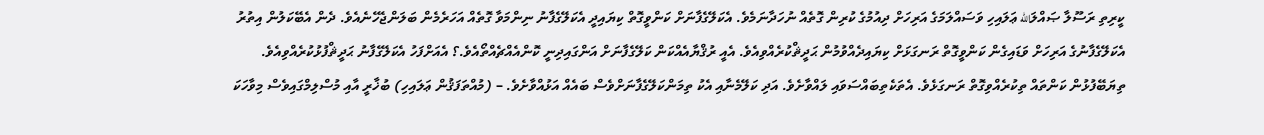ކީރިތި ރަސޫލާ ޞައްލަالله ޢަލައިހި ވަސައްލަމަގެ އަރިހަށް ދިއުމުގެ ކުރިން ގޮތެއް ނުހަދާނަމެވެ. އެކަލޭގެފާނަށް ކަންވީގޮތް ކިޔައިދީ އެކަލޭގެފާނު ނިންމަވާ ގޮތެއް އަހަރެމެން ބަލަންޖެހޭނެއެވެ. ދެން އެބޭކަލުން އިތުރު އެކަލޭގެފާނުގެ އަރިހަށް ވަޑައިގެން ކަންވީގޮތް ރަނގަޅަށް ކިޔައިދެއްވުމުން ޙަދީޘްކުރެއްވިއެވެ. އެއީ ރުޤްޔާއެއްކަން ކަލޭގެފާނަށް އަންގައިދިނީ ކޮންއެއްޗެއްތޯއެވެ.؟ އެއަށްފަހު އެކަލޭގެފާނު ޙަދީޘްފުޅުކުރެއްވިއެވެ. ތިޔަބޭފުޅުން ކަންތައް ތިކުރެއްވިގޮތް ރަނގަޅެވެ. އެތަކެތިބައްސަވައި ލައްވާށެވެ. އަދި ކަލޭމެނާއި އެކު ތިމަންކަލޭގެފާނަށްވެސް ބައެއް އަޅުއްވާށެވެ. – (މުއްތަފަޤުން ޢަލައިހި) ބުޚާރީ އާއި މުސްލިމްގައިވެސް މިވާހަކަ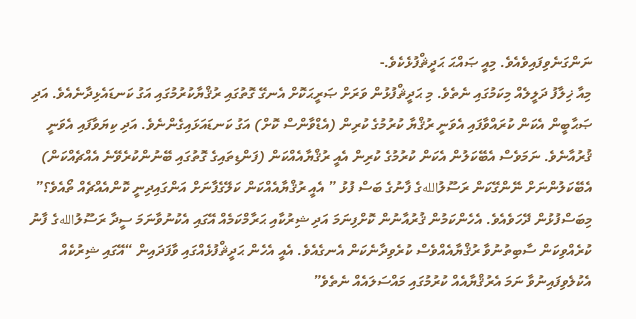ނަންގަނެވިފައިވެއެވެ. މިއީ ޞައްޙަ ޙަދީޘްފުޅެކެވެ.-
މިއާ ޚިލާފު ދަލީލެއް މިކަމުގައި ނެތެވެ. މި ޙަދީޘްފުޅުން ވަރަށް ޞަރީޙަކޮށް އެނގޭ ގޮތުގައި ރުޤްޔާކުރުމުގައި އަގު ކަނޑައެޅިދާނެއެވެ. އަދި ޞަޙާބީން އެކަން ކުރައްވާފައި އެވަނީ ރުޤްޔާ ކުރުމުގެ ކުރިން (އެޑްވާންސް ކޮށް) އަގު ކަނޑައަޅައިގެންނެވެ. އަދި ކިޔަވާފައި އެވަނީ ޤުރުއާނެވެ. ނަމަވެސް އެބޭކަލުން އެކަން ކުރުމުގެ ކުރިން އެއީ ރުޤްޔާއެއްކަން (ފަންޑިތައިގެ ގޮތުގައި ބޭނުންކުރެވޭނެ އެއްޗެއްކަން) އެބޭކަލުންނަށް ނޭންގޭކަން ރަސޫލުاللهގެ ފާނުގެ ބަސް ފުޅު ” އެއީ ރުޤްޔާއެއްކަން ކަލޭގެފާނަށް އަންގައިދިނީ ކޮންއެއްޗެއް ތޯއެވެ؟” މިބަސްފުޅުން ދޭހަވެއެވެ. އެހެންކަމުން ޤުރުއާނުން ކޮށްފިނަމަ އަދި ޝިރުކާއި ޙަރާމްކަމެއް އޭގައި އެކުނުވާނަމަ ސީދާ ރަސޫލުاللهގެ ފާނު ކުރެއްވިކަން ސާބިތުނުވާ ރުޤްޔާއެއްވެސް ކުރެވިދާނެކަން އެނގެއެވެ. އެއީ އެހެން ޙަދީޘްފުޅެއްގައި ވާފަދައިން “އޭގައި ޝިރުކެއް އެކުލެވިފައިނުވާ ނަމަ އެރުޤްޔާއެއް ކުރުމުގައި މައްސަލައެއް ނެތެވެ”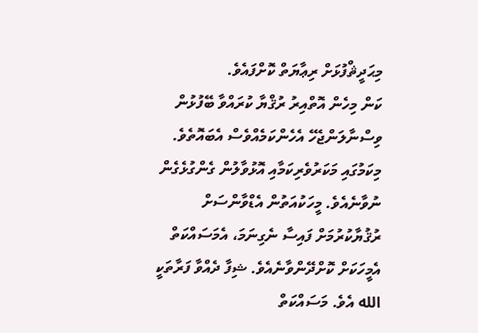މިޙަދީޘްފުޅަށް ރިޢާޔަތް ކޮށްފައެވެ.
ކަން މިހެން އޮތްއިރު ރުޤްޔާ ކުރައްވާ ބޭފުޅުން ވިސްނާލަންޖެހޭ އެހެންކަމެއްވެސް އެބައޮތެވެ. މިކަމުގައި މަކަރުވެރިކަމާއި އޮޅުވާލުން ގެންގުޅެގެން ނުވާނެއެވެ. މީހަކުއަތުން އެޑްވާންސަށް ރުޤުޔާކުރުމަށް ފައިސާ ނެގިނަމަ، އެމަސައްކަތް އެމީހަކަށް ކޮށްދޭންވާނެއެވެ. ޝިފާ ދެއްވާ ފަރާތަކީ الله އެވެ. މަސައްކަތް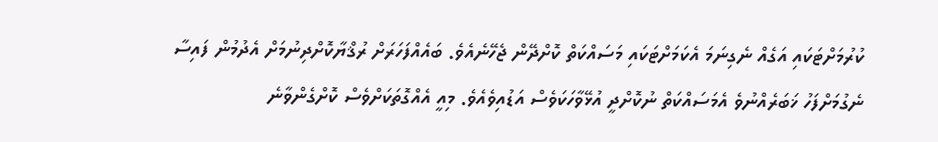ކުރުމަށްޓަކައި އަގެއް ނެގިނަމަ އެކަމަށްޓަކައި މަސައްކަތް ކޮށްދޭން ޖެހޭނެއެވެ. ބައެއްފަހަރަށް ރުޤްޔާކޮށްދިނުމަށް އެދުމުން ފައިސާ ނެގުމަށްފަހު ޚަބަރެއްނުވެ އެމަސައްކަތް ނުކޮށްދީ އުޅޭވާހަކަވެސް އަޑުއިވެއެވެ. މިއީ އެއްގޮތަކަށްވެސް ކޮށްގެންވާނެ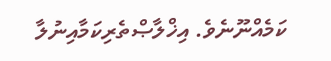ކަމެއްނޫނެވެ. އިޚްލާޞްތެރިކަމާއިނުލާ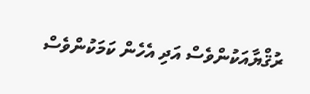ރުޤްޔާއަކުންވެސް އަދި އެހެން ކަމަކުންވެސް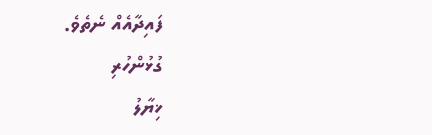ފައިދާއެއް ނެތެވެ.
ގުޅުންހުރި
ޚިޔާލު